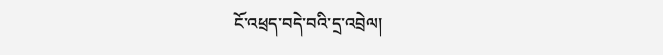ངོ་འཕྲད་བདེ་བའི་དྲ་འབྲེལ།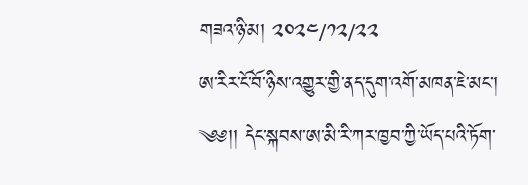གཟའ་ཉི་མ། ༢༠༢༤/༡༢/༢༢
ཨ་རིར་ངོ་བོ་ཉིས་འགྱུར་གྱི་ནད་དུག་འགོ་མཁན་ཇེ་མང་།
༄༅།། དེང་སྐབས་ཨ་མི་རི་ཀར་ཁྱབ་ཀྱི་ཡོད་པའི་ཏོག་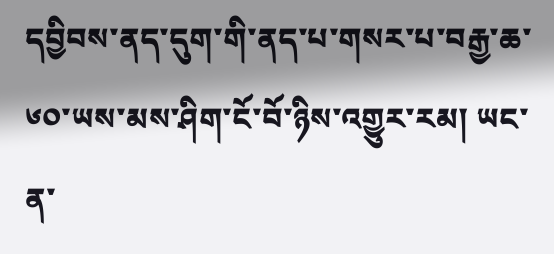དབྱིབས་ནད་དུག་གི་ནད་པ་གསར་པ་བརྒྱ་ཆ་༦༠་ཡས་མས་ཤིག་ངོ་བོ་ཉིས་འགྱུར་རམ། ཡང་ན་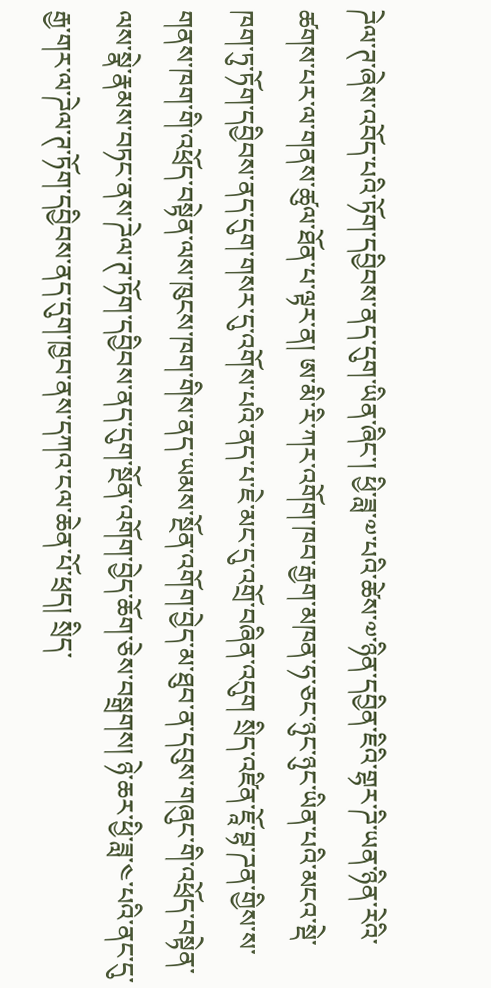ཌེལ་ཊ་ཞེས་འབོད་པའི་ཏོག་དབྱིབས་ནད་དུག་ཡིན་ཞིང་། ཕྱི་ཟླ་༧་པའི་ཚེས་༧་ཉིན་དབྱིན་ཇིའི་གྷར་ཌི་ཡན་ཉིན་རེའི་ཚགས་པར་ལ་གནས་ཚུལ་ཐོན་པ་ལྟར་ན། ཨ་མི་རི་ཀར་འགོག་ཁབ་རྒྱག་མཁན་ཧ་ཅང་ཉུང་ཉུང་ཡིན་པའི་མངའ་སྡེ་ཁག་ཏུ་ཏོག་དབྱིབས་ནད་དུག་གསར་དུ་འགོས་པའི་ནད་པ་ཇེ་མང་དུ་འགྲོ་བཞིན་འདུག སྲིད་འཛིན་ཇཱོ་བྷ་ཌན་གྱིས་ས་གནས་ཁག་གི་འཕྲོད་བསྟེན་ལས་ཁུངས་ཁག་གིས་ནད་ཡམས་སྔོན་འགོག་བྱེད་མ་ཐུབ་ན་དབུས་གཞུང་གི་འཕྲོད་བསྟེན་ལས་སྣེ་རྣམས་བཏང་ནས་ཌེལ་ཊ་ཏོག་དབྱིབས་ནད་དུག་སྔོན་འགོག་བྱེད་ཆོག་ཅེས་བསྒྲགས། ཉེ་ཆར་ཕྱི་ཟླ་༤་པའི་ནང་དུ་རྒྱ་གར་ལ་ཌེལ་ཊ་ཏོག་དབྱིབས་ནད་དུག་ཁྱབ་ནས་དཀའ་ངལ་ཆེན་པོ་ཕྲད། སྲིད་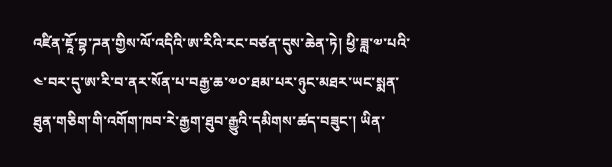འཛིན་ཇཱོ་བྷ་ཌན་གྱིས་ལོ་འདིའི་ཨ་རིའི་རང་བཙན་དུས་ཆེན་ཏེ། ཕྱི་ཟླ་༧་པའི་༤་བར་དུ་ཨ་རི་བ་ནར་སོན་པ་བརྒྱ་ཆ་༧༠་ཐམ་པར་ཉུང་མཐར་ཡང་སྨན་ཐུན་གཅིག་གི་འགོག་ཁབ་རེ་རྒྱག་ཐུབ་རྒྱུའི་དམིགས་ཚད་བཟུང་། ཡིན་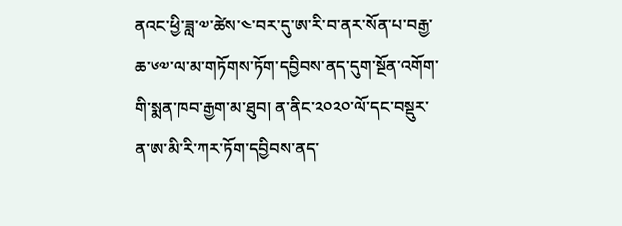ནའང་ཕྱི་ཟླ་༧་ཚེས་༤་བར་དུ་ཨ་རི་བ་ནར་སོན་པ་བརྒྱ་ཆ་༦༧་ལ་མ་གཏོགས་ཏོག་དབྱིབས་ནད་དུག་སྔོན་འགོག་གི་སྨན་ཁབ་རྒྱག་མ་ཐུབ། ན་ནིང་༢༠༢༠་ལོ་དང་བསྡུར་ན་ཨ་མི་རི་ཀར་ཏོག་དབྱིབས་ནད་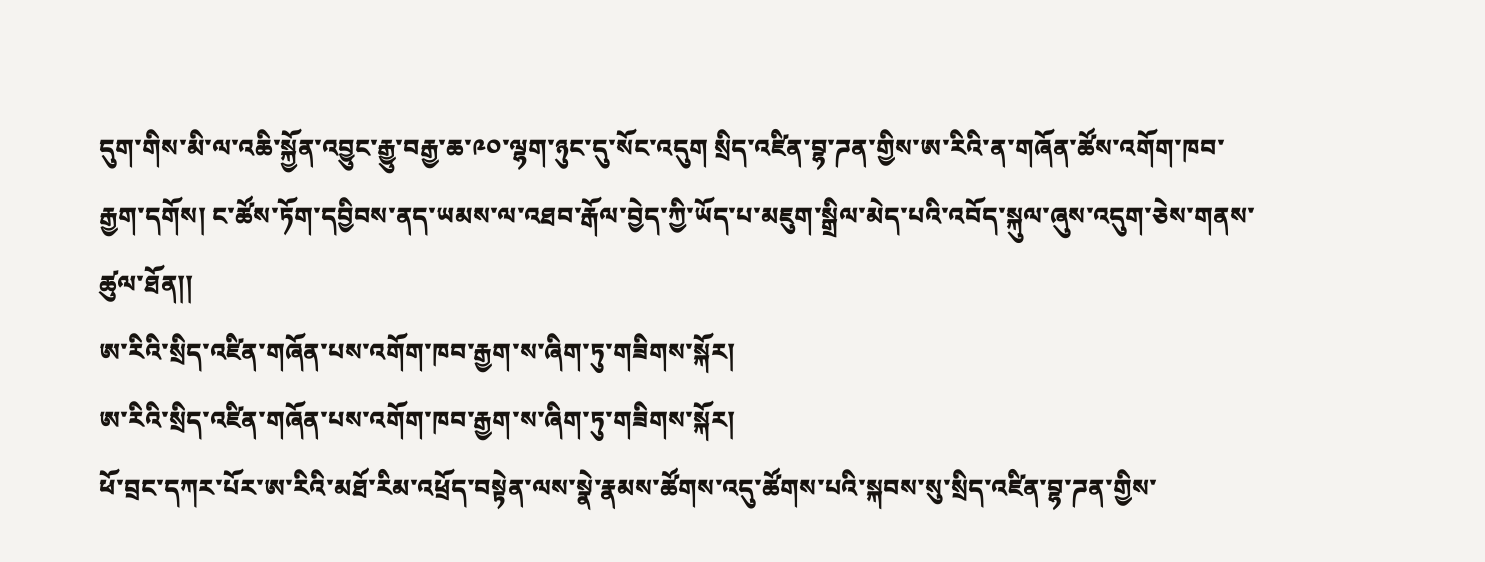དུག་གིས་མི་ལ་འཆི་སྐྱོན་འབྱུང་རྒྱུ་བརྒྱ་ཆ་༩༠་ལྷག་ཉུང་དུ་སོང་འདུག སྲིད་འཛིན་བྷ་ཌན་གྱིས་ཨ་རིའི་ན་གཞོན་ཚོས་འགོག་ཁབ་རྒྱག་དགོས། ང་ཚོས་ཏོག་དབྱིབས་ནད་ཡམས་ལ་འཐབ་རྒོལ་བྱེད་ཀྱི་ཡོད་པ་མཇུག་སྒྲིལ་མེད་པའི་འབོད་སྐུལ་ཞུས་འདུག་ཅེས་གནས་ཚུལ་ཐོན།།
ཨ་རིའི་སྲིད་འཛིན་གཞོན་པས་འགོག་ཁབ་རྒྱག་ས་ཞིག་ཏུ་གཟིགས་སྐོར།
ཨ་རིའི་སྲིད་འཛིན་གཞོན་པས་འགོག་ཁབ་རྒྱག་ས་ཞིག་ཏུ་གཟིགས་སྐོར།
ཕོ་བྲང་དཀར་པོར་ཨ་རིའི་མཐོ་རིམ་འཕྲོད་བསྟེན་ལས་སྣེ་རྣམས་ཚོགས་འདུ་ཚོགས་པའི་སྐབས་སུ་སྲིད་འཛིན་བྷ་ཌན་གྱིས་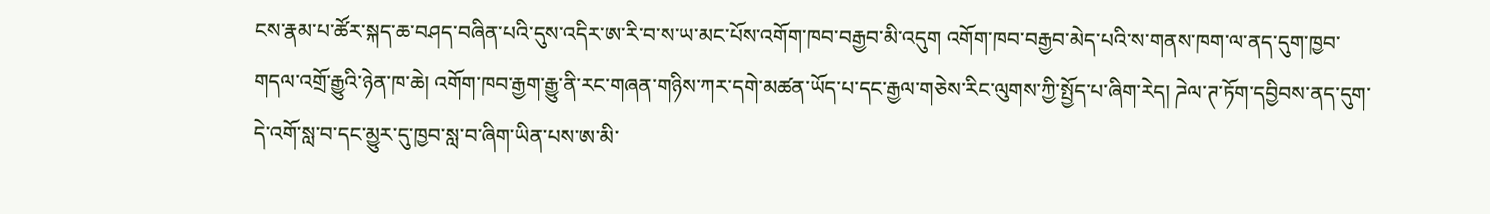ངས་རྣམ་པ་ཚོར་སྐད་ཆ་བཤད་བཞིན་པའི་དུས་འདིར་ཨ་རི་བ་ས་ཡ་མང་པོས་འགོག་ཁབ་བརྒྱབ་མི་འདུག འགོག་ཁབ་བརྒྱབ་མེད་པའི་ས་གནས་ཁག་ལ་ནད་དུག་ཁྱབ་གདལ་འགྲོ་རྒྱུའི་ཉེན་ཁ་ཆེ། འགོག་ཁབ་རྒྱག་རྒྱུ་ནི་རང་གཞན་གཉིས་ཀར་དགེ་མཚན་ཡོད་པ་དང་རྒྱལ་གཅེས་རིང་ལུགས་ཀྱི་སྤྱོད་པ་ཞིག་རེད། ཌེལ་ཊ་ཏོག་དབྱིབས་ནད་དུག་དེ་འགོ་སླ་བ་དང་མྱུར་དུ་ཁྱབ་སླ་བ་ཞིག་ཡིན་པས་ཨ་མི་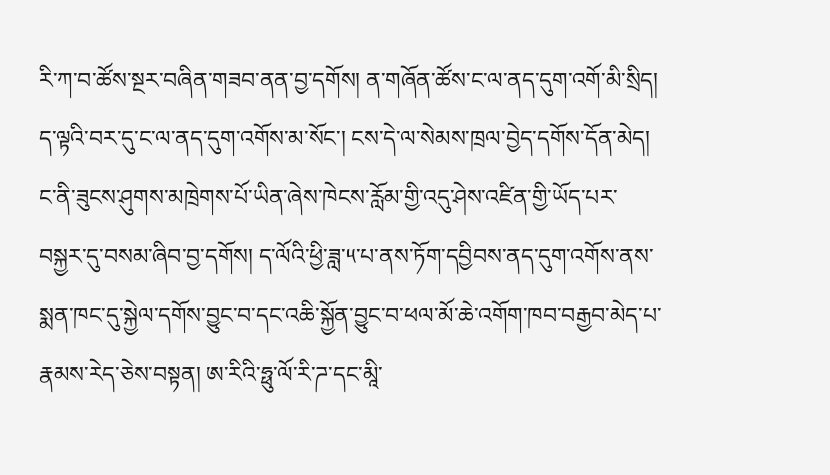རི་ཀ་བ་ཚོས་སྔར་བཞིན་གཟབ་ནན་བྱ་དགོས། ན་གཞོན་ཚོས་ང་ལ་ནད་དུག་འགོ་མི་སྲིད། ད་ལྟའི་བར་དུ་ང་ལ་ནད་དུག་འགོས་མ་སོང་། ངས་དེ་ལ་སེམས་ཁྲལ་བྱེད་དགོས་དོན་མེད། ང་ནི་ཟུངས་ཤུགས་མཁྲེགས་པོ་ཡིན་ཞེས་ཁེངས་རློམ་གྱི་འདུ་ཤེས་འཛིན་གྱི་ཡོད་པར་བསྐྱར་དུ་བསམ་ཞིབ་བྱ་དགོས། ད་ལོའི་ཕྱི་ཟླ་༥་པ་ནས་ཏོག་དབྱིབས་ནད་དུག་འགོས་ནས་སྨན་ཁང་དུ་སྐྱེལ་དགོས་བྱུང་བ་དང་འཆི་སྐྱོན་བྱུང་བ་ཕལ་མོ་ཆེ་འགོག་ཁབ་བརྒྱབ་མེད་པ་རྣམས་རེད་ཅེས་བསྟན། ཨ་རིའི་ཧྥུ་ལོ་རི་ཌ་དང་མཱི་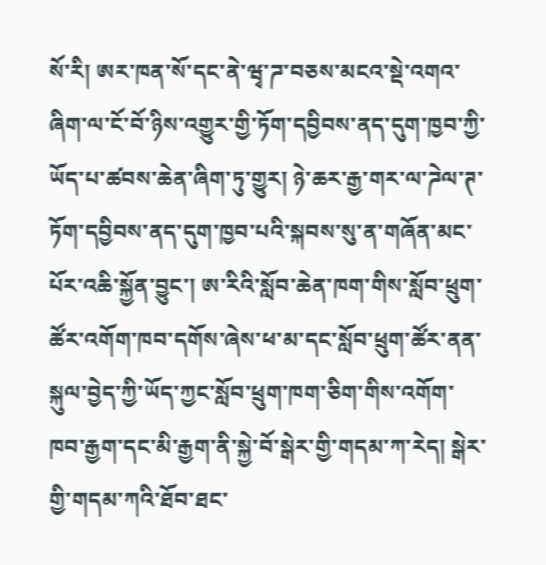སོ་རི། ཨར་ཁན་སོ་དང་ནེ་ཝྭ་ཌ་བཅས་མངའ་སྡེ་འགའ་ཞིག་ལ་ངོ་བོ་ཉིས་འགྱུར་གྱི་ཏོག་དབྱིབས་ནད་དུག་ཁྱབ་ཀྱི་ཡོད་པ་ཚབས་ཆེན་ཞིག་ཏུ་གྱུར། ཉེ་ཆར་རྒྱ་གར་ལ་ཌེལ་ཊ་ཏོག་དབྱིབས་ནད་དུག་ཁྱབ་པའི་སྐབས་སུ་ན་གཞོན་མང་པོར་འཆི་སྐྱོན་བྱུང་། ཨ་རིའི་སློབ་ཆེན་ཁག་གིས་སློབ་ཕྲུག་ཚོར་འགོག་ཁབ་དགོས་ཞེས་ཕ་མ་དང་སློབ་ཕྲུག་ཚོར་ནན་སྐུལ་བྱེད་ཀྱི་ཡོད་ཀྱང་སློབ་ཕྲུག་ཁག་ཅིག་གིས་འགོག་ཁབ་རྒྱག་དང་མི་རྒྱག་ནི་སྐྱེ་བོ་སྒེར་གྱི་གདམ་ཀ་རེད། སྒེར་གྱི་གདམ་ཀའི་ཐོབ་ཐང་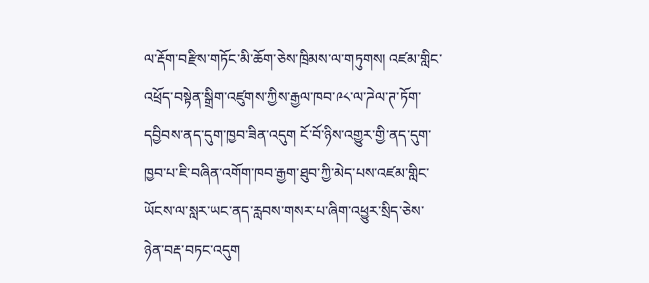ལ་རྡོག་བརྫིས་གཏོང་མི་ཆོག་ཅེས་ཁྲིམས་ལ་གཏུགས། འཛམ་གླིང་འཕྲོད་བསྟེན་སྒྲིག་འཛུགས་ཀྱིས་རྒྱལ་ཁབ་༩༨་ལ་ཌེལ་ཊ་ཏོག་དབྱིབས་ནད་དུག་ཁྱབ་ཟིན་འདུག ངོ་བོ་ཉིས་འགྱུར་གྱི་ནད་དུག་ཁྱབ་པ་ཇི་བཞིན་འགོག་ཁབ་རྒྱག་ཐུབ་ཀྱི་མེད་པས་འཛམ་གླིང་ཡོངས་ལ་སླར་ཡང་ནད་རླབས་གསར་པ་ཞིག་འཕྱུར་སྲིད་ཅེས་ཉེན་བརྡ་བཏང་འདུག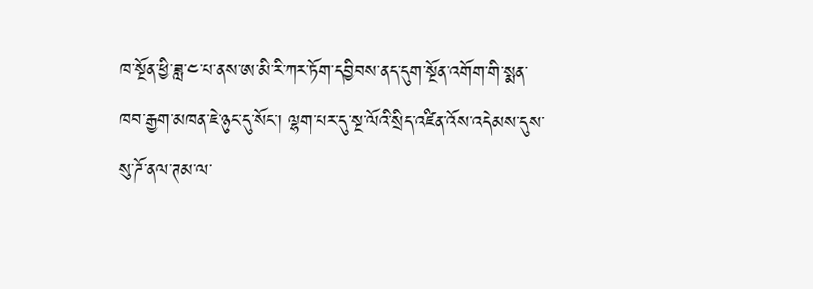ཁ་སྔོན་ཕྱི་ཟླ་༤་པ་ནས་ཨ་མི་རི་ཀར་ཏོག་དབྱིབས་ནད་དུག་སྔོན་འགོག་གི་སྨན་ཁབ་རྒྱག་མཁན་ཇེ་ཉུང་དུ་སོང་། ལྷག་པར་དུ་སྔ་ལོའི་སྲིད་འཛིན་འོས་འདེམས་དུས་སུ་ཌོ་ནལ་ཊམ་ལ་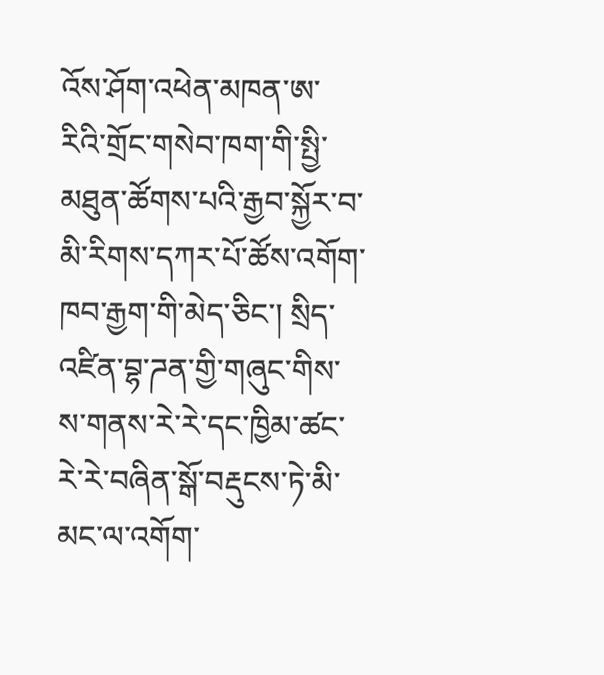འོས་ཤོག་འཕེན་མཁན་ཨ་རིའི་གྲོང་གསེབ་ཁག་གི་སྤྱི་མཐུན་ཚོགས་པའི་རྒྱབ་སྐྱོར་བ་མི་རིགས་དཀར་པོ་ཚོས་འགོག་ཁབ་རྒྱག་གི་མེད་ཅིང་། སྲིད་འཛིན་བྷ་ཌན་གྱི་གཞུང་གིས་ས་གནས་རེ་རེ་དང་ཁྱིམ་ཚང་རེ་རེ་བཞིན་སྒོ་བརྡུངས་ཏེ་མི་མང་ལ་འགོག་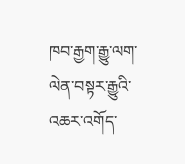ཁབ་རྒྱག་རྒྱུ་ལག་ལེན་བསྟར་རྒྱུའི་འཆར་འགོད་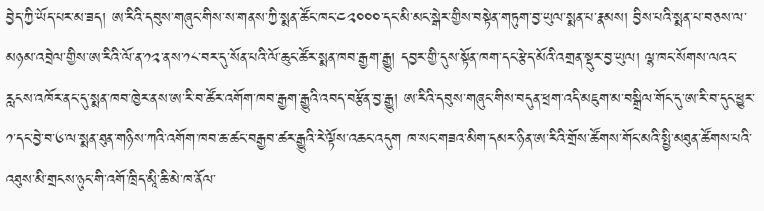བྱེད་ཀྱི་ཡོད་པར་མ་ཟད། ཨ་རིའི་དབུས་གཞུང་གིས་ས་གནས་ཀྱི་སྨན་ཚོང་ཁང་༤༢༠༠༠་དང་མི་མང་སྒེར་གྱིས་བསྟེན་གཏུག་བྱ་ཡུལ་སྨན་པ་རྣམས། བྱིས་པའི་སྨན་པ་བཅས་ལ་མཉམ་འབྲེལ་གྱིས་ཨ་རིའི་ལོ་ན་༡༢་ནས་༡༨་བར་དུ་སོན་པའི་ལོ་ཆུང་ཚོར་སྨན་ཁབ་རྒྱག་རྒྱུ། དབྱར་གྱི་དུས་སྟོན་ཁག་དང་རྩེད་མོའི་འགྲན་སྡུར་བྱ་ཡུལ། ལྷ་ཁང་སོགས་ལའང་རླངས་འཁོར་ནང་དུ་སྨན་ཁབ་ཁྱེར་ནས་ཨ་རི་བ་ཚོར་འགོག་ཁབ་རྒྱག་རྒྱུའི་འབད་བརྩོན་བྱ་རྒྱུ། ཨ་རིའི་དབུས་གཞུང་གིས་བདུན་ཕྲག་འདི་མཇུག་མ་བསྒྲིལ་གོང་དུ་ཨ་རི་བ་དུང་ཕྱུར་༡་དང་བྱེ་བ་༦་ལ་སྨན་ཐུན་གཉིས་ཀའི་འགོག་ཁབ་ཆ་ཚང་བརྒྱབ་ཚར་རྒྱུའི་རེ་ལྟོས་འཆང་འདུག ཁ་སང་གཟའ་མིག་དམར་ཉིན་ཨ་རིའི་གྲོས་ཚོགས་གོང་མའི་སྤྱི་མཐུན་ཚོགས་པའི་འཐུས་མི་གྲངས་ཉུང་གི་འགོ་ཁྲིད་མཱི་ཆི་མེ་ཁ་ནོལ་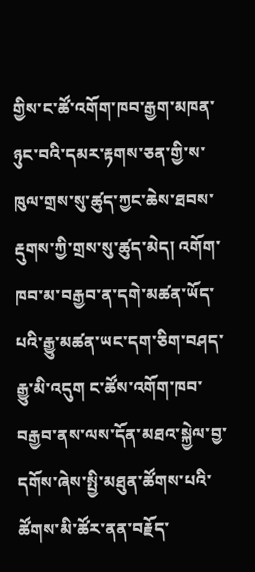གྱིས་ང་ཚོ་འགོག་ཁབ་རྒྱག་མཁན་ཉུང་བའི་དམར་རྟགས་ཅན་གྱི་ས་ཁུལ་གྲས་སུ་ཚུད་ཀྱང་ཆེས་ཐབས་རྡུགས་ཀྱི་གྲས་སུ་ཚུད་མེད། འགོག་ཁབ་མ་བརྒྱབ་ན་དགེ་མཚན་ཡོད་པའི་རྒྱུ་མཚན་ཡང་དག་ཅིག་བཤད་རྒྱུ་མི་འདུག ང་ཚོས་འགོག་ཁབ་བརྒྱབ་ནས་ལས་དོན་མཐའ་སྐྱེལ་བྱ་དགོས་ཞེས་སྤྱི་མཐུན་ཚོགས་པའི་ཚོགས་མི་ཚོར་ནན་བརྗོད་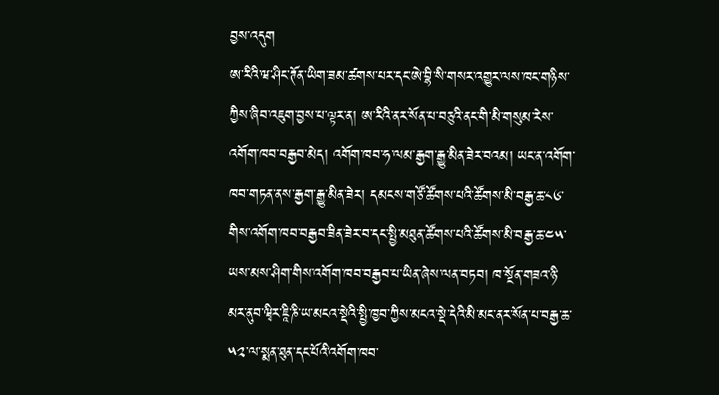བྱས་འདུག
ཨ་རིའི་ཝ་ཤིང་ཊོན་ཡིག་ཟམ་ཚགས་པར་དང་ཨེ་བྷི་སི་གསར་འགྱུར་ལས་ཁང་གཉིས་ཀྱིས་ཞིབ་འཇུག་བྱས་པ་ལྟར་ན། ཨ་རིའི་ནར་སོན་པ་བཅུའི་ནང་གི་མི་གསུམ་རེས་འགོག་ཁབ་བརྒྱབ་མེད། འགོག་ཁབ་ཧ་ལམ་རྒྱག་རྒྱུ་མིན་ཟེར་བའམ། ཡང་ན་འགོག་ཁབ་གཏན་ནས་རྒྱག་རྒྱུ་མིན་ཟེར། དམངས་གཙོ་ཚོགས་པའི་ཚོགས་མི་བརྒྱ་ཆ་༨༦་གིས་འགོག་ཁབ་བརྒྱབ་ཟིན་ཟེར་བ་དང་སྤྱི་མཐུན་ཚོགས་པའི་ཚོགས་མི་བརྒྱ་ཆ་༤༥་ཡས་མས་ཤིག་གིས་འགོག་ཁབ་བརྒྱབ་པ་ཡིན་ཞེས་ལན་བཏབ། ཁ་སྔོན་གཟའ་ཉི་མར་ནུབ་ཝྭིར་ཇཱི་ཎི་ཡ་མངའ་སྡེའི་སྤྱི་ཁྱབ་ཀྱིས་མངའ་སྡེ་དེའི་མི་མང་ནར་སོན་པ་བརྒྱ་ཆ་༥༢་ལ་སྨན་ཐུན་དང་པོའི་འགོག་ཁབ་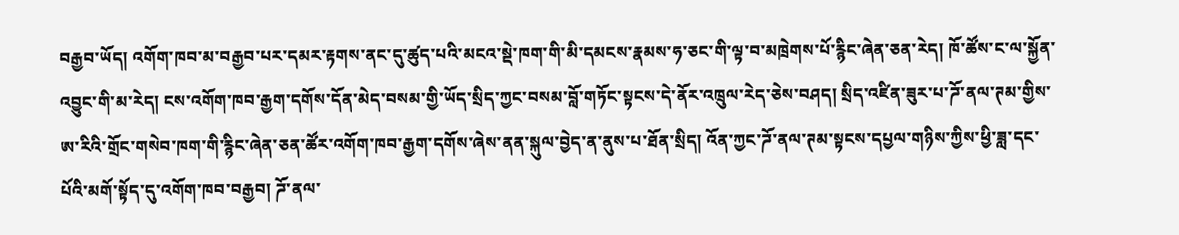བརྒྱབ་ཡོད། འགོག་ཁབ་མ་བརྒྱབ་པར་དམར་རྟགས་ནང་དུ་ཚུད་པའི་མངའ་སྡེ་ཁག་གི་མི་དམངས་རྣམས་ཧ་ཅང་གི་ལྟ་བ་མཁྲེགས་པོ་རྙིང་ཞེན་ཅན་རེད། ཁོ་ཚོས་ང་ལ་སྐྱོན་འབྱུང་གི་མ་རེད། ངས་འགོག་ཁབ་རྒྱག་དགོས་དོན་མེད་བསམ་གྱི་ཡོད་སྲིད་ཀྱང་བསམ་བློ་གཏོང་སྟངས་དེ་ནོར་འཁྲུལ་རེད་ཅེས་བཤད། སྲིད་འཛིན་ཟུར་པ་ཌོ་ནལ་ཊམ་གྱིས་ཨ་རིའི་གྲོང་གསེབ་ཁག་གི་རྙིང་ཞེན་ཅན་ཚོར་འགོག་ཁབ་རྒྱག་དགོས་ཞེས་ནན་སྐུལ་བྱེད་ན་ནུས་པ་ཐོན་སྲིད། འོན་ཀྱང་ཌོ་ནལ་ཊམ་སྟངས་དཔྱལ་གཉིས་ཀྱིས་ཕྱི་ཟླ་དང་པོའི་མགོ་སྟོད་དུ་འགོག་ཁབ་བརྒྱབ། ཌོ་ནལ་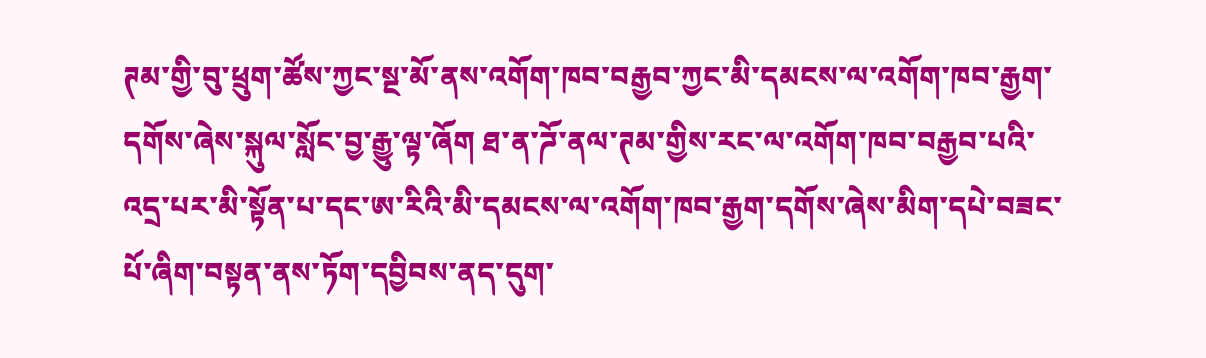ཊམ་གྱི་བུ་ཕྲུག་ཚོས་ཀྱང་སྔ་མོ་ནས་འགོག་ཁབ་བརྒྱབ་ཀྱང་མི་དམངས་ལ་འགོག་ཁབ་རྒྱག་དགོས་ཞེས་སྐུལ་སློང་བྱ་རྒྱུ་ལྟ་ཞོག ཐ་ན་ཌོ་ནལ་ཊམ་གྱིས་རང་ལ་འགོག་ཁབ་བརྒྱབ་པའི་འདྲ་པར་མི་སྟོན་པ་དང་ཨ་རིའི་མི་དམངས་ལ་འགོག་ཁབ་རྒྱག་དགོས་ཞེས་མིག་དཔེ་བཟང་པོ་ཞིག་བསྟན་ནས་ཏོག་དབྱིབས་ནད་དུག་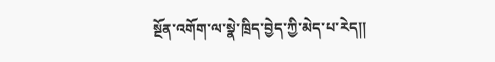སྔོན་འགོག་ལ་སྣེ་ཁྲིད་བྱེད་ཀྱི་མེད་པ་རེད།།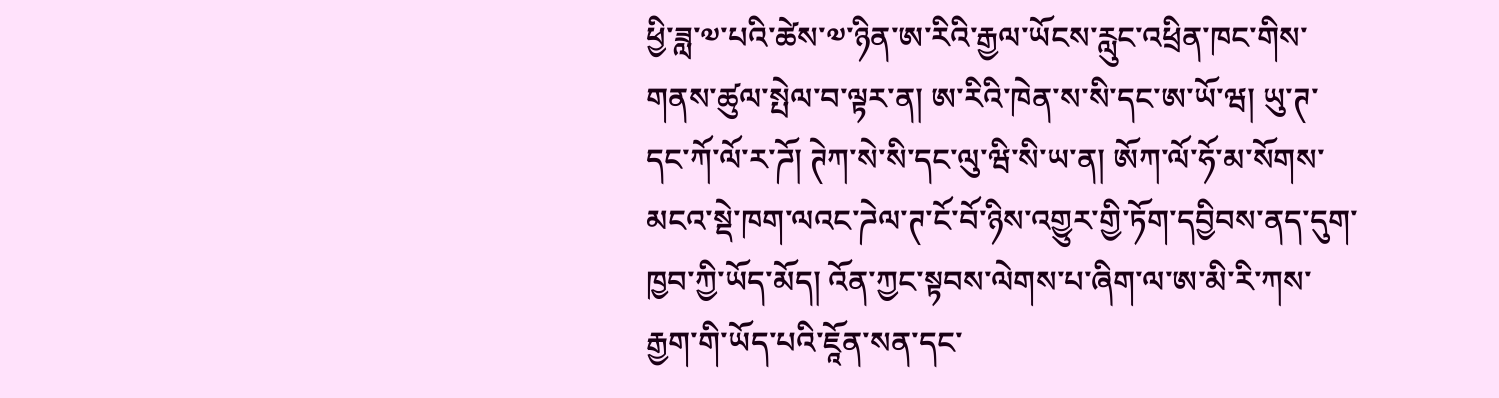ཕྱི་ཟླ་༧་པའི་ཚེས་༧་ཉིན་ཨ་རིའི་རྒྱལ་ཡོངས་རླུང་འཕྲིན་ཁང་གིས་གནས་ཚུལ་སྤེལ་བ་ལྟར་ན། ཨ་རིའི་ཁེན་ས་སི་དང་ཨ་ཡོ་ཝ། ཡུ་ཊ་དང་ཀོ་ལོ་ར་ཌོ། ཊེཀ་སེ་སི་དང་ལུ་ཝི་སི་ཡ་ན། ཨོཀ་ལོ་ཧོ་མ་སོགས་མངའ་སྡེ་ཁག་ལའང་ཌེལ་ཊ་ངོ་བོ་ཉིས་འགྱུར་གྱི་ཏོག་དབྱིབས་ནད་དུག་ཁྱབ་ཀྱི་ཡོད་མོད། འོན་ཀྱང་སྟབས་ལེགས་པ་ཞིག་ལ་ཨ་མི་རི་ཀས་རྒྱག་གི་ཡོད་པའི་ཇཱོན་སན་དང་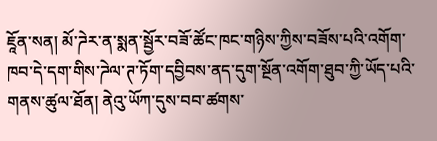ཇཱོན་སན། མོ་ཌེར་ན་སྨན་སྦྱོར་བཟོ་ཚོང་ཁང་གཉིས་ཀྱིས་བཟོས་པའི་འགོག་ཁབ་དེ་དག་གིས་ཌེལ་ཊ་ཏོག་དབྱིབས་ནད་དུག་སྔོན་འགོག་ཐུབ་ཀྱི་ཡོད་པའི་གནས་ཚུལ་ཐོན། ནེའུ་ཡོཀ་དུས་བབ་ཚགས་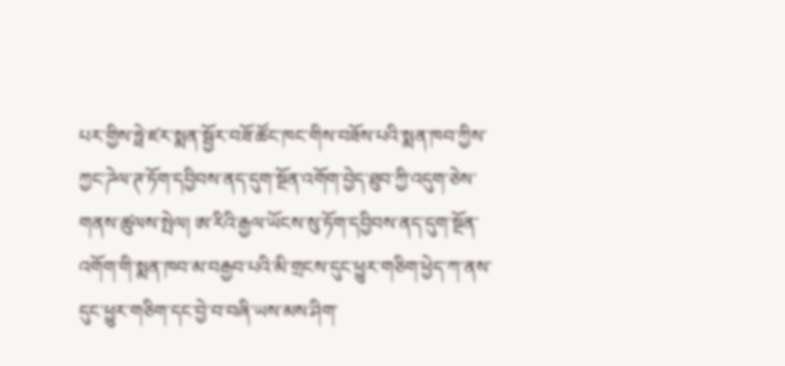པར་གྱིས་ཧྥེ་ཛར་སྨན་སྦྱོར་བཟོ་ཚོང་ཁང་གིས་བཟོས་པའི་སྨན་ཁབ་ཀྱིས་ཀྱང་ཌེལ་ཊ་ཏོག་དབྱིབས་ནད་དུག་སྔོན་འགོག་བྱེད་ཐུབ་ཀྱི་འདུག་ཅེས་གནས་ཚུལས་སྤེལ། ཨ་རིའི་རྒྱལ་ཡོངས་སུ་ཏོག་དབྱིབས་ནད་དུག་སྔོན་འགོག་གི་སྨན་ཁབ་མ་བརྒྱབ་པའི་མི་གྲངས་དུང་ཕྱུར་གཅིག་ཕྱེད་ཀ་ནས་དུང་ཕྱུར་གཅིག་དང་བྱེ་བ་བཞི་ཡས་མས་ཤིག་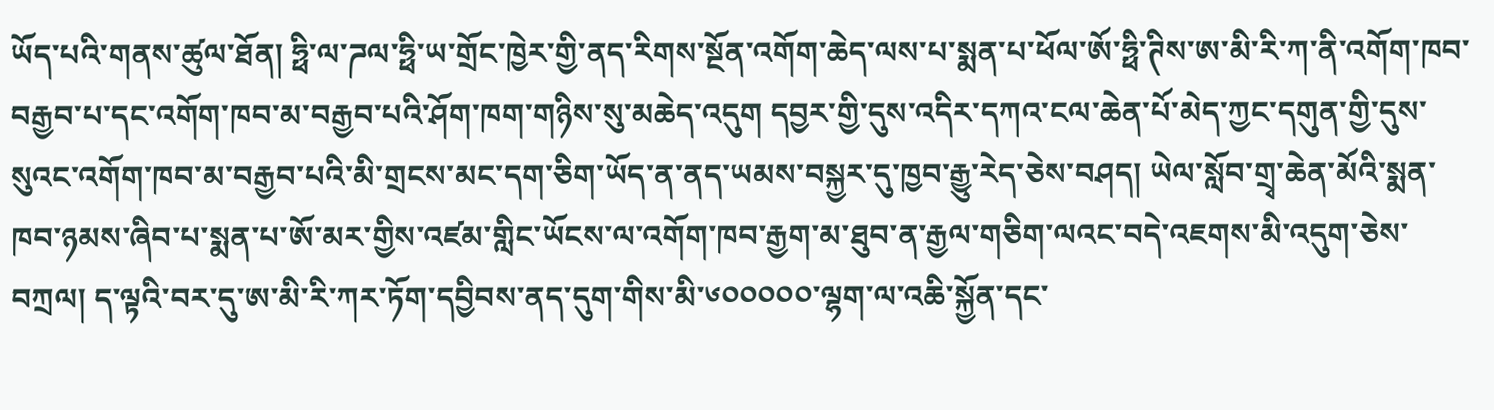ཡོད་པའི་གནས་ཚུལ་ཐོན། ཧྥི་ལ་ཌལ་ཧྥི་ཡ་གྲོང་ཁྱེར་གྱི་ནད་རིགས་སྔོན་འགོག་ཆེད་ལས་པ་སྨན་པ་ཕོལ་ཨོ་ཧྥི་ཊིས་ཨ་མི་རི་ཀ་ནི་འགོག་ཁབ་བརྒྱབ་པ་དང་འགོག་ཁབ་མ་བརྒྱབ་པའི་ཤོག་ཁག་གཉིས་སུ་མཆེད་འདུག དབྱར་གྱི་དུས་འདིར་དཀའ་ངལ་ཆེན་པོ་མེད་ཀྱང་དགུན་གྱི་དུས་སུའང་འགོག་ཁབ་མ་བརྒྱབ་པའི་མི་གྲངས་མང་དག་ཅིག་ཡོད་ན་ནད་ཡམས་བསྐྱར་དུ་ཁྱབ་རྒྱུ་རེད་ཅེས་བཤད། ཡེལ་སློབ་གྲྭ་ཆེན་མོའི་སྨན་ཁབ་ཉམས་ཞིབ་པ་སྨན་པ་ཨོ་མར་གྱིས་འཛམ་གླིང་ཡོངས་ལ་འགོག་ཁབ་རྒྱག་མ་ཐུབ་ན་རྒྱལ་གཅིག་ལའང་བདེ་འཇགས་མི་འདུག་ཅེས་བཀྲལ། ད་ལྟའི་བར་དུ་ཨ་མི་རི་ཀར་ཏོག་དབྱིབས་ནད་དུག་གིས་མི་༦༠༠༠༠༠་ལྷག་ལ་འཆི་སྐྱོན་དང་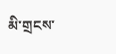མི་གྲངས་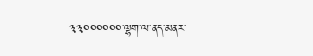༣༣༠༠༠༠༠༠་ལྷག་ལ་ནད་མནར་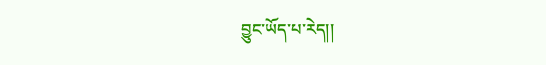བྱུང་ཡོད་པ་རེད།།